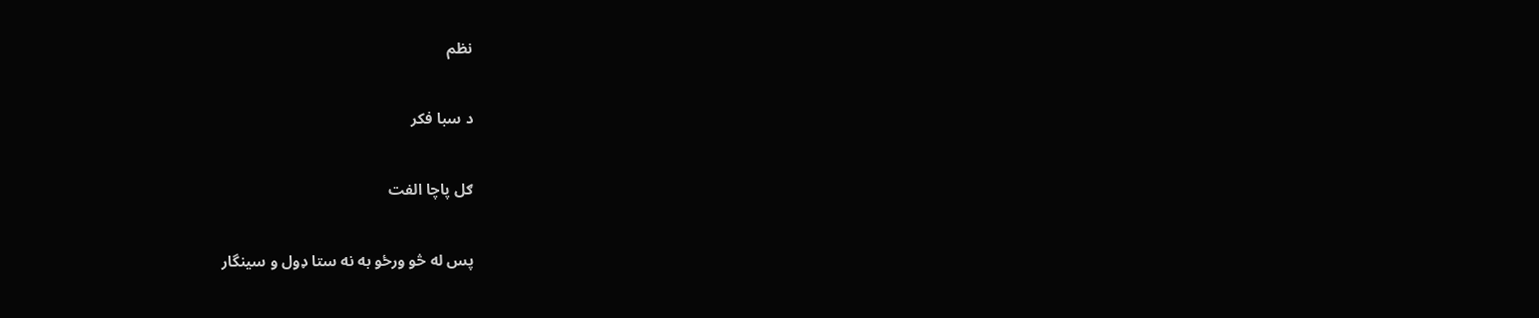نظم

د سبا فکر

ګل پاچا الفت

پس له څو ورځو به نه ستا ډول و سينگار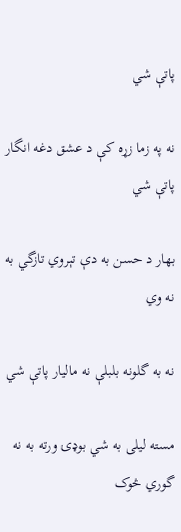پاتې شي

نه په زما زړه کې د عشق دغه انگار پاتې شي

بهار د حسن به دې تېروي تازگي به نه وي

نه به گلونه بلبلې نه ماليار پاتې شي

مسته ليلی به شي بوډۍ ورته به نه گوري څوک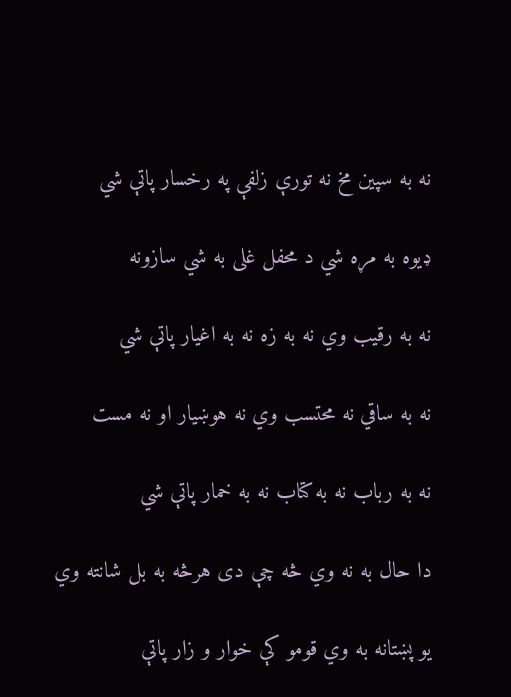نه به سپين مخ نه تورې زلفې په رخسار پاتې شي

ډيوه به مړه شي د محفل غلی به شي سازونه

نه به رقيب وي نه به زه نه به اغيار پاتې شي

نه به ساقي نه محتسب وي نه هوښيار او نه مست

نه به رباب نه به کتاب نه به خمار پاتې شي

دا حال به نه وي څه چې دی هرڅه به بل شانته وي

يو پښتانه به وي قومو کې خوار و زار پاتې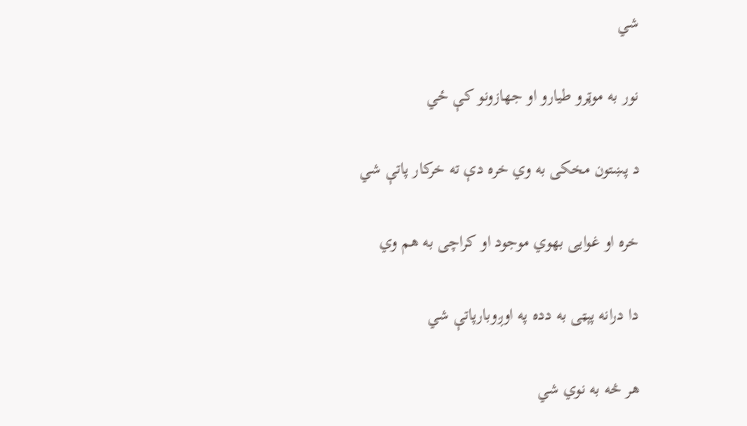شي

نور به موټرو طيارو او جهازونو کې ځي

د پښتون مخکی به وي خره دې ته خرکار پاتې شي

خره او غوايی بهوي موجود او کراچی به هم وي

دا درانه پېټی به دده په اوږوبارپاتې شي

هر څه به نوي شي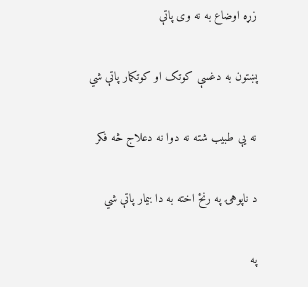زړه اوضاع به نه وی پاتې

پښتون به دغسې کوتک او کوتکمار پاتې شي

نه يې طبيب شته نه دوا نه دعلاج څه فکر

د ناپوهۍ په رنځ اخته به دا بيمار پاتې شي

په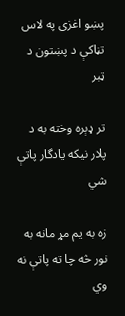پښو اغزی په لاس تڼاکې د پښتون د ټبر

تر ډېره وخته به د پلار نيکه يادگار پاتې شي

زه به يم مړ مانه به نور څه چا ته پاتې نه وي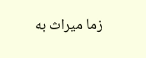زما ميراث به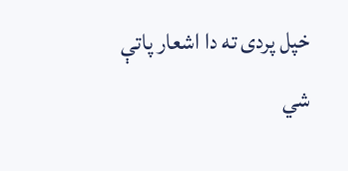خپل پردی ته دا اشعار پاتې شي